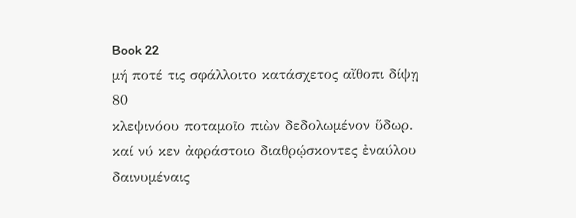Book 22
μή ποτέ τις σφάλλοιτο κατάσχετος αἴθοπι δίψῃ
80
κλεψινόου ποταμοῖο πιὼν δεδολωμένον ὕδωρ.
καί νύ κεν ἀφράστοιο διαθρῴσκοντες ἐναύλου
δαινυμέναις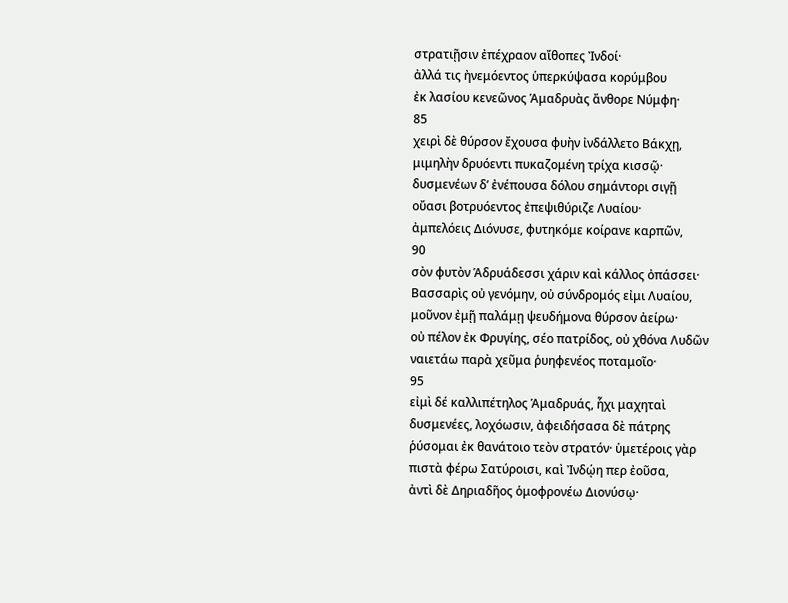στρατιῇσιν ἐπέχραον αἴθοπες Ἰνδοί·
ἀλλά τις ἠνεμόεντος ὑπερκύψασα κορύμβου
ἐκ λασίου κενεῶνος Ἁμαδρυὰς ἄνθορε Νύμφη·
85
χειρὶ δὲ θύρσον ἔχουσα φυὴν ἰνδάλλετο Βάκχῃ,
μιμηλὴν δρυόεντι πυκαζομένη τρίχα κισσῷ·
δυσμενέων δʼ ἐνέπουσα δόλου σημάντορι σιγῇ
οὔασι βοτρυόεντος ἐπεψιθύριζε Λυαίου·
ἀμπελόεις Διόνυσε, φυτηκόμε κοίρανε καρπῶν,
90
σὸν φυτὸν Ἁδρυάδεσσι χάριν καὶ κάλλος ὀπάσσει·
Βασσαρὶς οὐ γενόμην, οὐ σύνδρομός εἰμι Λυαίου,
μοῦνον ἐμῇ παλάμῃ ψευδήμονα θύρσον ἀείρω·
οὐ πέλον ἐκ Φρυγίης, σέο πατρίδος, οὐ χθόνα Λυδῶν
ναιετάω παρὰ χεῦμα ῥυηφενέος ποταμοῖο·
95
εἰμὶ δέ καλλιπέτηλος Ἁμαδρυάς, ἧχι μαχηταὶ
δυσμενέες, λοχόωσιν, ἀφειδήσασα δὲ πάτρης
ῥύσομαι ἐκ θανάτοιο τεὸν στρατόν· ὑμετέροις γὰρ
πιστὰ φέρω Σατύροισι, καὶ Ἰνδῴη περ ἐοῦσα,
ἀντὶ δὲ Δηριαδῆος ὁμοφρονέω Διονύσῳ·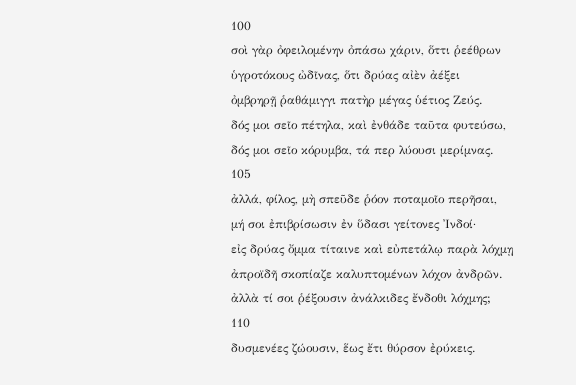100
σοὶ γὰρ ὀφειλομένην ὀπάσω χάριν, ὅττι ῥεέθρων
ὑγροτόκους ὠδῖνας, ὅτι δρύας αἰὲν ἀέξει
ὀμβρηρῇ ῥαθάμιγγι πατὴρ μέγας ὑέτιος Ζεύς.
δός μοι σεῖο πέτηλα, καὶ ἐνθάδε ταῦτα φυτεύσω,
δός μοι σεῖο κόρυμβα, τά περ λύουσι μερίμνας.
105
ἀλλά, φίλος, μὴ σπεῦδε ῥόον ποταμοῖο περῆσαι,
μή σοι ἐπιβρίσωσιν ἐν ὕδασι γείτονες Ἰνδοί·
εἰς δρύας ὄμμα τίταινε καὶ εὐπετάλῳ παρὰ λόχμῃ
ἀπροϊδῆ σκοπίαζε καλυπτομένων λόχον ἀνδρῶν.
ἀλλὰ τί σοι ῥέξουσιν ἀνάλκιδες ἔνδοθι λόχμης;
110
δυσμενέες ζώουσιν, ἕως ἔτι θύρσον ἐρύκεις.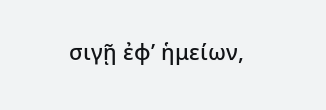σιγῇ ἐφʼ ἡμείων,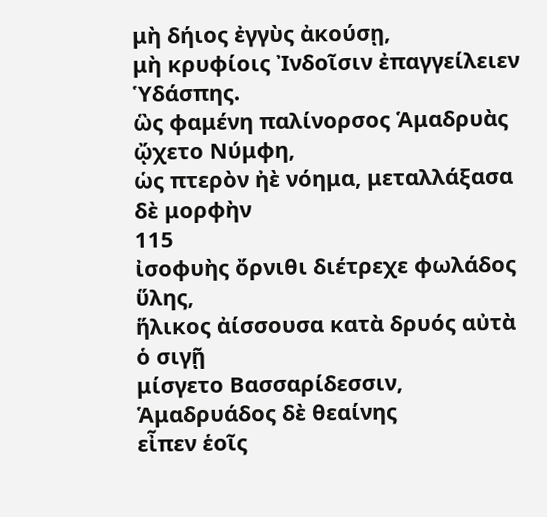μὴ δήιος ἐγγὺς ἀκούσῃ,
μὴ κρυφίοις Ἰνδοῖσιν ἐπαγγείλειεν Ὑδάσπης.
ὣς φαμένη παλίνορσος Ἁμαδρυὰς ᾤχετο Νύμφη,
ὡς πτερὸν ἠὲ νόημα, μεταλλάξασα δὲ μορφὴν
115
ἰσοφυὴς ὄρνιθι διέτρεχε φωλάδος ὕλης,
ἥλικος ἀίσσουσα κατὰ δρυός αὐτὰ ὁ σιγῇ
μίσγετο Βασσαρίδεσσιν, Ἁμαδρυάδος δὲ θεαίνης
εἶπεν ἑοῖς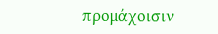προμάχοισιν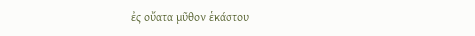ἐς οὔατα μῦθον ἑκάστου